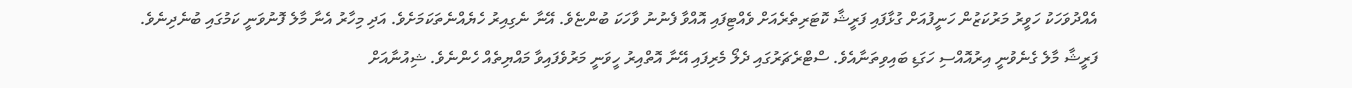އެއްދުވަހަކު ހަވީރު މަރުކަޒުން ހަނީފުއަށް ގުޅާފައި ފަރީޝާ ކޮޓަރިތެރެއަށް ވެއްޓިފައި އޮއްވާ ފެނުނު ވާހަކަ ބުންޏެވެ. އޭނާ ނެގިއިރު ހެޔެއްނެތަކަމަށެވެ. އަދި މިހާރު އެނާ މާލެ ފޮނުވަނީ ކަމުގައި ބުނެދިނެވެ.
ފަރީޝާ މާލެ ގެނެވުނީ އިރުއޮއްސި ހަގަޑި ބައިވިތަނާއެވެ. ސްޓްރެޗަރުގައި ދެލޯ މެރިފައި އޭނާ އޮތްއިރު ހީވަނީ މަރުވެފައިވާ މައްޔިތެއް ހެންނެވެ. ޝިއުނާއަށް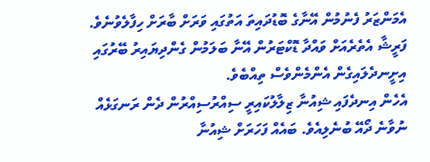އެމަންޒަރު ފެނުމުން އޭނާގެ ބޮޑުދައިތަ އަތުގައި ވަރަށް ބާރަށް ހިފާލެވުނެވެ. ފަރީޝާ އެތެރެއަށް ވައްދާ ޑޮކްޓަރުން އޭނާ ބަލަމުން ގެންދިޔައިރު ބޭރުގައި އިށީނދެލައިގެން އެންމެންވެސް ތިއްބެވެ.
އެހެން އިނދެފައި ޝިއުނާ ޒިލާލުކައިރީ ސިއްރުސިއްރުން ދެން ރަނގަޅެއް ނުވާނެ ދޯއޭ ބުނެލިއެވެ. ބައެއް ފަހަރަށް ޝިއުނާ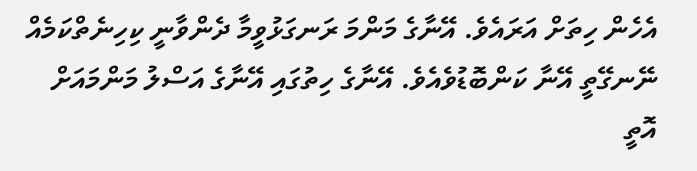އެހެން ހިތަށް އަރައެވެ. އޭނާގެ މަންމަ ރަނގަޅުވީމާ ދެންވާނީ ކިހިނެތްކަމެއް ނޭނގޭތީ އޭނާ ކަންބޮޑުވެއެވެ. އޭނާގެ ހިތުގައި އޭނާގެ އަސްލު މަންމައަށް އޮތީ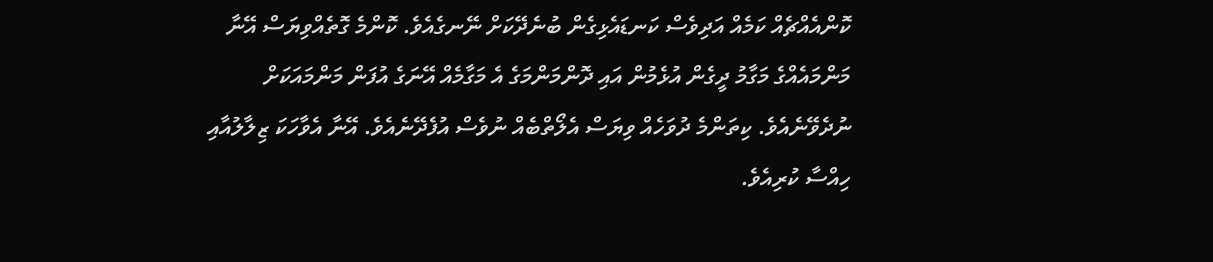ކޮންއެއްޗެއް ކަމެއް އަދިވެސް ކަނޑައެޅިގެން ބުނެދޭކަށް ނޭނގެއެވެ. ކޮންމެ ގޮތެއްވިޔަސް އޭނާ މަންމައެއްގެ މަގާމު ދީގެން އުޅެމުން އައި ދޮންމަންމަގެ އެ މަގާމެއް އޭނަގެ އުފަން މަންމައަކަށް ނުދެވޭނެއެވެ. ކިތަންމެ ދުވަހެއް ވިޔަސް އެލޯތްބެއް ނުވެސް އުފެދޭނެއެވެ. އޭނާ އެވާހަކަ ޒިލާލުއާއި ހިއްސާ ކުރިއެވެ.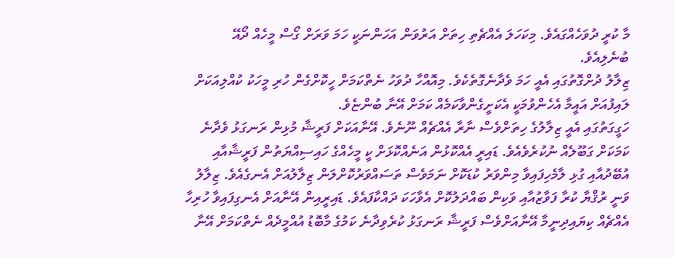މާ ކުރީ ދުވަހެއްގައެވެ. މިކަހަލަ އެއްޗެތި ހިތަށް އަރުވަން އަހަންނަކީ ހަމަ ވަރަށް ގޯސް މީހެއް ދޯއޭ ބުނެލިއެވެ.
ޒިލާލު ދުށްގޮތުގައި އެއީ ހަމަ ވެދާނެގޮތެކެވެ. މިއޮއްހާ ދުވަހު ނެތްކަމަށް ހީކޮށްގެން ހުރި މީހަކު ކުއްލިއަކަށް ލައިފުއަށް އައީމާ އެހެންވުމަކީ އެކަށީގެންވާކަމެއް ކަމަށް އޭނާ ބުންޏެވެ.
ހަގީގަތުގައި އެއީ ޒިލާލުގެ ހިތަށްވެސް ނާރާ އެއްޗެއް ނޫނެވެ. އޭނާއަކަށް ފަރީޝާ މުޅިން ރަނގަޅު ވެދާނެ ކަމަކަށް ގަބޫލެއް ނުކުރެވެއެވެ. ޑައިރީ އެއްކޮޅުން އަނެއްކޮޅަށް ކީ މީހެއްގެ ހައިސިއްޔަތުން ފަރީޝާއާއި އުބޭދުއާއި ގުޅި ލާމެހިފައިވާ މިންވަރު ކުޑަކޮށް ނަމަވެސް ތަސައްވަރުކޮށްލަން ޒިލާލުއަށް އެނގެއެވެ. ޒިލާލު ވަނީ ރުޤްޔާ ކުރާ ފަވާޒުއާއި ވަކިން ބައްދަލުކޮށް އެވާހަކަ ދައްކާފައެވެ. ޑައިރީއިން އޭނާއަށް އެނގިފައިވާ ހުރިހާ އެއްޗެއް ކިޔައިދިނީމާ އޭނާއަށްވެސް ފަރީޝާ ރަނގަޅު ކުރެވިދާނެ ކަމުގެ މާބޮޑު އުއްމީދެއް ނެތްކަމަށް އޭނާ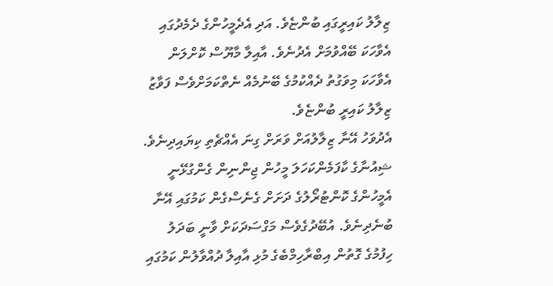ޒިލާލު ކައިރީގައި ބުންޏެވެ. އަދި އެދެމީހުންގެ ދެމެދުގައި އެވާހަކަ ބޭއްވުމަށް އެދުނެވެ. އާއިލާ މާޔޫސް ކޮށްލަން އެވާހަކަ މިވަގުތު ދެއްކުމުގެ ބޭނުމެއް ނެތްކަމަށްވެސް ފަވާޒު ޒިލާލު ކައިރީ ބުންޏެވެ.
އެދުވަހު އޭނާ ޒިލާލުއަށް ވަރަށް ގިނަ އެއްޗެތި ކިޔައިދިނެވެ. ޝިއުނާގެ ކާފަމެންކަހަލަ މީހުން ޖިންނިން ގެންގުޅޭނީ އެމީހުންގެ ކޮންޓުރޯލުގެ ދަށަށް ގެނެސްގެން ކަމުގައި އޭނާ ބުނެދިނެވެ. އުބޭދުގެވެސް މަގްސަދަކަށް ވާނީ ބަދަލު ހިފުމުގެ ގޮތުން އިބްރާހިމްބެގެ މުޅި އާއިލާ ދުއްވާލުން ކަމުގައި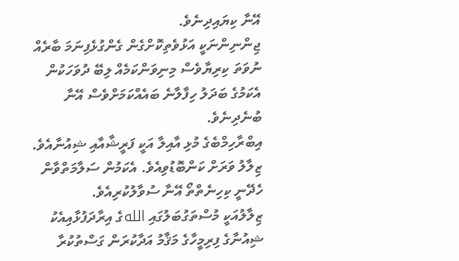އޭނާ ކިޔައިދިނެވެ.
ޖިންނިންނަކީ އަޅުވެތިކޮށްގެން ގެންގުޅެފިނަމަ ބާރެއް ނުވަތަ ކިރިޔާވެސް މިނިވަންކަމެއް ލިބޭ ދުވަހަކުން އެކަމުގެ ބަދަލު ހިފާލާނެ ބައެއްކަމަށްވެސް އޭނާ ބުނެދިނެވެ.
އިބްރާހިމްބެގެ މުޅި އާއިލާ އަކީ ފަރީޝާއާއި ޝިއުނާއެވެ. ޒިލާލު ވަރަށް ކަންބޮޑުވިއެވެ. އެކަމުން ސަލާމަތްވާން ހެދޭނީ ކިހިނެތްތޯ އޭނާ ސުވާލުކުރިއެވެ.
ޒިލާލުއަކީ މުސްތަގުބަލުގައި اللهގެ އިރާދަފުޅާއިއެކު ޝިއުނާގެ ފިރިމީހާގެ މަޤާމު އަދާކުރަން ގަސްތުކުރާ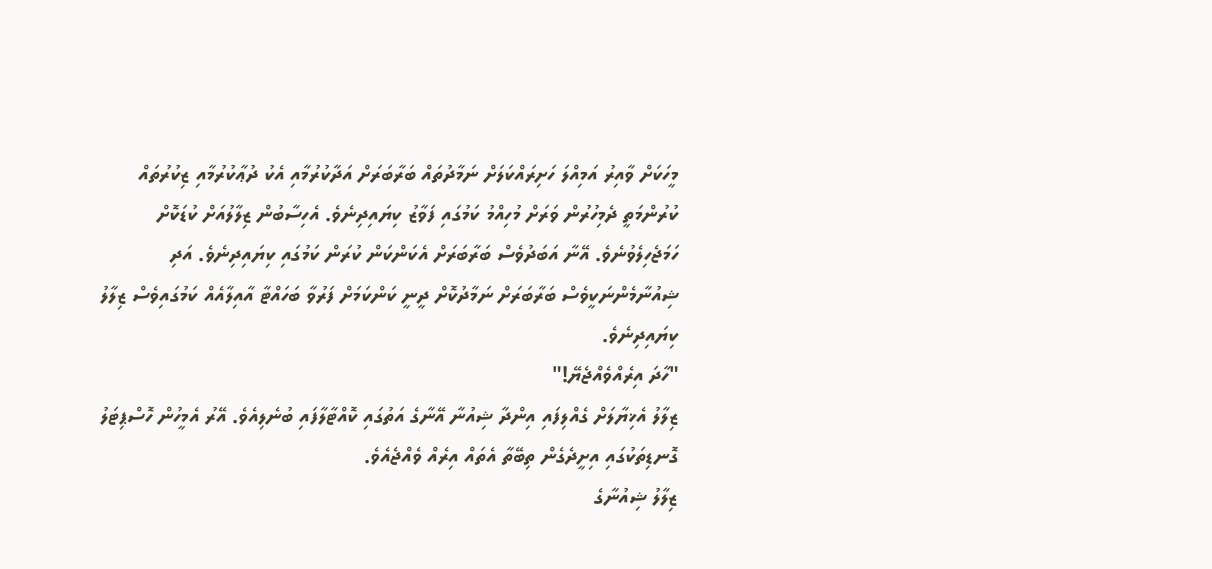މީހަކަށް ވާއިރު އަމިއްލަ ހަށިރައްކަލަށް ނަމާދުތައް ބަރާބަރަށް އަދާކުރުމާއި އެކު ދުޢާކުރުމާއި ޒިކުރުތައް ކުރުންމަތީ ދެމިހުރުން ވަރަށް މުހިއްމު ކަމުގައި ފަވާޒު ކިޔައިދިނެވެ. އެހިސާބުން ޒިލާލުއަށް ކުޑަކޮށް ހަމަޖެހިލެވުނެވެ. އޭނާ އަބަދުވެސް ބަރާބަރަށް އެކަންކަން ކުރަން ކަމުގައި ކިޔައިދިނެވެ. އަދި ޝިއުނާމެންނަކީވެސް ބަރާބަރަށް ނަމާދުކޮށް ދީނީ ކަންކަމަށް ފަރުވާ ބަހައްޓާ އާއިލާއެއް ކަމުގައިވެސް ޒިލާލު ކިޔައިދިނެވެ.
"ހާދަ އިރެއްވެއްޖެޔޭ!"
ޒިލާލު އެޚިޔާލަށް ގެއްލިފައި އިންދާ ޝިއުނާ އޭނާގެ އަތުގައި ކޮއްޓާލާފައި ބުނެލިއެވެ. އޭރު އެމީހުން ހޮސްޕިޓަލު ގޮނޑިތަކުގައި އިށީދެގެން ތިބޭތާ އެތައް އިރެއް ވެއްޖެއެވެ.
ޒިލާލު ޝިއުނާގެ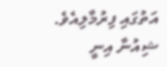އަތުގައި ފިރުމާލިއެވެ. ޝިއުނާ އިނީ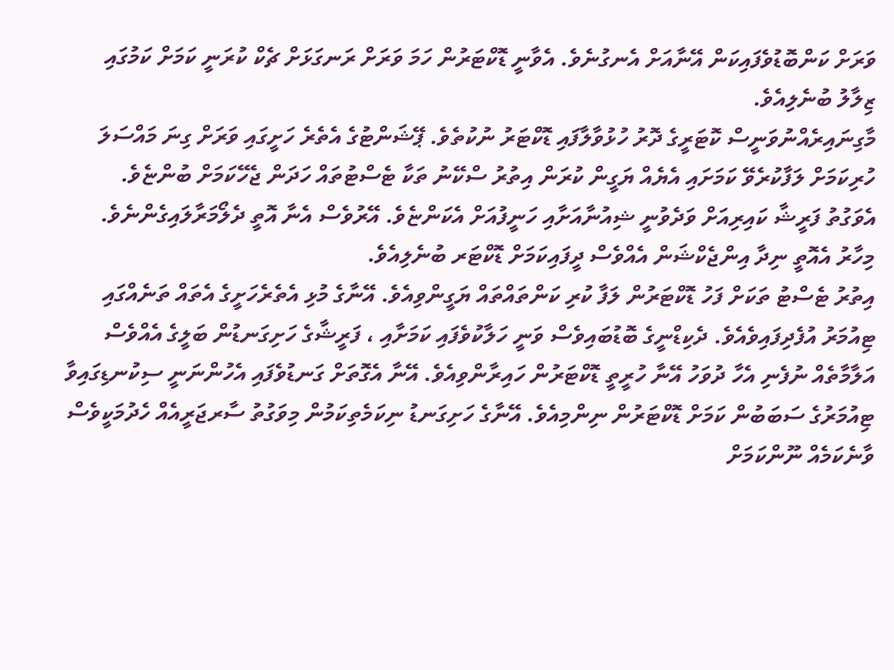ވަރަށް ކަންބޮޑުވެފައިކަން އޭނާއަށް އެނގުނެވެ. އެވާނީ ޑޮކްޓަރުން ހަމަ ވަރަށް ރަނގަޅަށް ޗެކް ކުރަނީ ކަމަށް ކަމުގައި ޒިލާލު ބުނެލިއެވެ.
މާގިނައިރެއްނުވަނީސް ކޮޓަރީގެ ދޮރު ހުޅުވާލާފައި ޑޮކްޓަރު ނުކުތެވެ. ޕޭޝަންޓުގެ އެތެރެ ހަށީގައި ވަރަށް ގިނަ މައްސަލަ ހުރިކަމަށް ލަފާކުރެވޭ ކަމަށައި އެޔެއް ޔަގީން ކުރަން އިތުރު ސްކޭނު ތަކާ ޓެސްޓުތައް ހަދަން ޖެހޭކަމަށް ބުންޏެވެ.
އެވަގުތު ފަރީޝާ ކައިރިއަށް ވަދެވުނީ ޝިއުނާއަށާއި ހަނީފުއަށް އެކަންޏެވެ. އޭރުވެސް އެނާ އޮތީ ދެލޯމަރާލައިގެންނެވެ. މިހާރު އެއޮތީ ނިދާ އިންޖެކްޝަން އެއްވެސް ދީފައިކަމަށް ޑޮކްޓަރ ބުނެލިއެވެ.
އިތުރު ޓެސްޓު ތަކަށް ފަހު ޑޮކްޓަރުން ލަފާ ކުރި ކަންތައްތައް ޔަގީންވިއެވެ. އޭނާގެ މުޅި އެތެރެހަށީގެ އެތައް ތަނެއްގައި ޓިއުމަރު އުފެދިފައިވެއެވެ. ދެކިޑްނީގެ ބޮޑުބައިވެސް ވަނީ ހަލާކުވެފައި ކަމަށާއި ، ފަރީޝާގެ ހަށިގަނޑުން ބަލީގެ އެއްވެސް އަލާމާތެއް ނުފެނި އެހާ ދުވަހު އޭނާ ހުރީތީ ޑޮކްޓަރުން ހައިރާންވިއެވެ. އޭނާ އެގޮތަށް ގަނޑުވެފައި އެހުންނަނީ ސިކުނޑިގައިވާ ޓިއުމަރުގެ ސަބަބުން ކަމަށް ޑޮކްޓަރުން ނިންމިއެވެ. އޭނާގެ ހަށިގަނޑު ނިކަމެތިކަމުން މިވަގުތު ސާރޖަރީއެއް ހެދުމަކީވެސް ވާނެކަމެއް ނޫންކަމަށް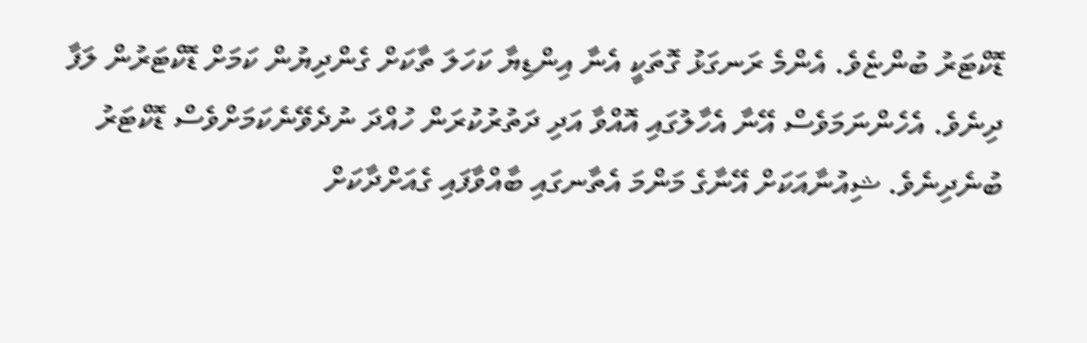ޑޮކްޓަރު ބުންޏެވެ. އެންމެ ރަނގަޅު ގޮތަކީ އެނާ އިންޑިޔާ ކަހަލަ ތާކަށް ގެންދިޔުން ކަމަށް ޑޮކްޓަރުން ލަފާ ދިނެވެ. އެހެންނަމަވެސް އޭނާ އެހާލުގައި އޮއްވާ އަދި ދަތުރުކުރަން ހުއްދަ ނުދެވޭނެކަމަށްވެސް ޑޮކްޓަރު ބުނެދިނެވެ. ޝިއުނާއަކަށް އޭނާގެ މަންމަ އެތާނގައި ބާއްވާފައި ގެއަށްދާކަށް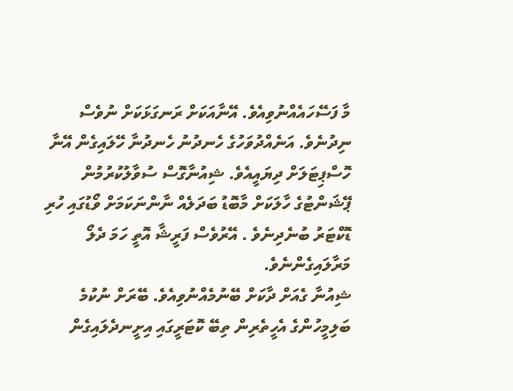މާ ފަސޭހައެއްނުވިއެވެ. އޭނާއަކަށް ރަނގަޅަކަށް ނުވެސް ނިދުނެވެ. އަނެއްދުވަހުގެ ހެނދުނު ހެނދުނާ ހޭލައިގެން އޭނާ ހޮސްޕިޓަލަށް ދިޔައީއެވެ. ޝިއުނާގޮސް ސުވާލުކުރުމުން ޕޭޝަންޓުގެ ހާލަކަށް މާބޮޑު ބަދަލެއް ނާންނަކަމަށް ވޯޑުގައި ހުރި ޑޮކްޓަރު ބުނެދިނެވެ . އޭރުވެސް ފަރީޝާ އޮތީ ހަމަ ދެލޯ މަރާލައިގެންނެވެ.
ޝިއުނާ ގެއަށް ދާކަށް ބޭނުމެއްނުވިއެވެ. ބޭރަށް ނުކުމެ ބަލިމީހުންގެ އެހީތެރިން ތިބޭ ކޮޓަރީގައި އިށީނދެލައިގެން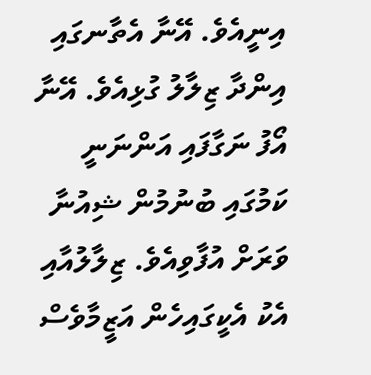އިނީއެވެ. އޭނާ އެތާނގައި އިންދާ ޒިލާލު ގުޅިއެވެ. އޭނާ އޯފު ނަގާފައި އަންނަނީ ކަމުގައި ބުނުމުން ޝިއުނާ ވަރަށް އުފާވިއެވެ. ޒިލާލުއާއި އެކު އެކީގައިހެން އަޒީމާވެސް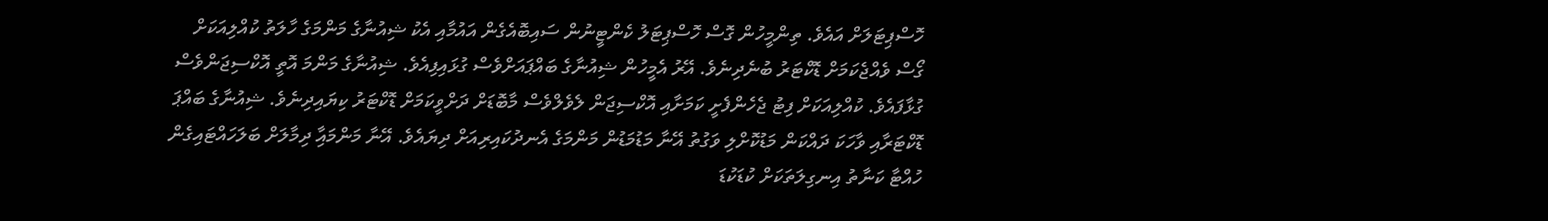ހޮސްޕިޓަލަށް އައެވެ. ތިންމީހުން ގޮސް ހޮސްޕިޓަލު ކެންޓީނުން ސައިބޮއެގެން އައުމާއި އެކު ޝިއުނާގެ މަންމަގެ ހާލަތު ކުއްލިއަކަށް ގޯސް ވެއްޖެކަމަށް ޑޮކްޓަރު ބުނެދިނެވެ. އޭރު އެމީހުން ޝިއުނާގެ ބައްޕައަށްވެސް ގުޅައިފިއެވެ. ޝިއުނާގެ މަންމަ އޮތީ އޮކްސިޖަންވެސް ގުޅާފައެވެ. ކުއްލިއަކަށް ފިޓު ޖެހެންފެށީ ކަމަށާއި އޮކްސިޖަން ލެވެލްވެސް މާބޮޑަށް ދަށްވީކަމަށް ޑޮކްޓަރު ކިޔައިދިނެވެ. ޝިއުނާގެ ބައްޕަ ޑޮކްޓަރާއި ވާހަކަ ދައްކަން މަޑުކޮށްލި ވަގުތު އޭނާ މަޑުމަޑުން މަންމަގެ އެނދުކައިރިއަށް ދިޔައެވެ. އޭނާ މަންމައާި ދިމާލަށް ބަލަހައްޓައިގެން ހުއްޓާ ކަނާތު އިނގިލަތަކަށް ކުޑަކުޑަ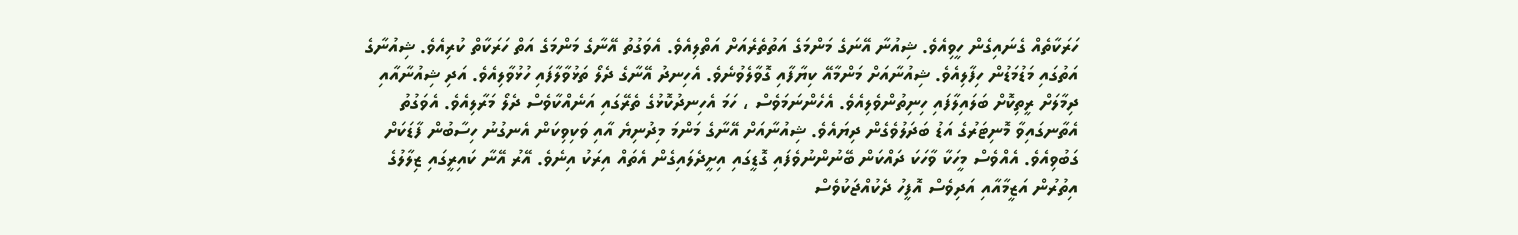ހަރަކާތެއް ގެނައިގެން ހީވިއެވެ. ޝިއުނާ އޭނަގެ މަންމަގެ އަތުތެރެއަށް އަތްލިއެވެ. އެވަގުތު އޭނާގެ މަންމަގެ އަތް ހަރަކާތް ކުރިއެވެ. ޝިއުނާގެ އަތުގައި މަޑުމަޑުން ހިފާލިއެވެ. ޝިއުނާއަށް މަންމާއޭ ކިޔާފާއި ގޮވާލެވުނެވެ. އެހިނދު އޭނާގެ ދެލޯ ތަޅުވާލާފައި ހުޅުވާލިއެވެ. އަދި ޝިއުނާއާއި ދިމާލަށް ރީތިކޮށް ބަލައިލާފައި ހިނިތުންވެލިއެވެ. އެހެންނަމަވެސް ، ހަމަ އެހިނދުކޮޅުގެ ތެރޭގައި އަނެއްކާވެސް ދެލޯ މަރާލިއެވެ. އެވަގުތު އެތާނގައިވާ މޮނިޓަރުގެ އަޑު ބަދަލުވެގެން ދިޔައެވެ. ޝިއުނާއަށް އޭނާގެ މަންމަ މިދުނިޔެ އާއި ވަކިވިކަން އެނގުނު ހިސާބުން ފާޑަކަށް ގަބުވިއެވެ. އެއްވެސް މީހަކާ ވާހަކަ ދައްކަން ބޭނުންނުވެފައި ގޮޑީގައި އިށީދެލައިގެން އެތައް އިރަކު އިނެވެ. އޭރު އޭނާ ކައިރީގައި ޒިލާލުގެ އިތުރުން އަޒީމާއާއި އަދިވެސް އޮފީހު ދެކުއްޖަކުވެސް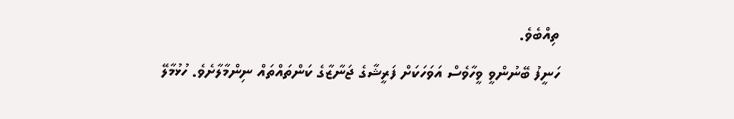ތިއްބެވެ.
ހަނީފު ބޭނުންވީ ވީހާވެސް އަވަހަކަށް ފަރީޝާގެ ޖަނާޒާގެ ކަންތައްތައް ނިންމާލާށެވެ. ހުޅުމާލޭ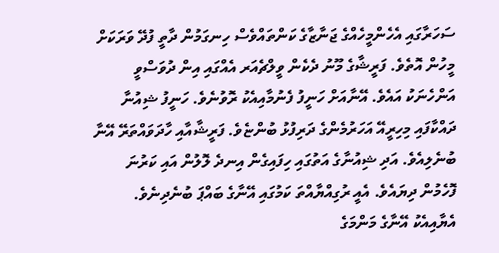ސަހަރާގައި އެހެންމީހެއްގެ ޖަނާޒާގެ ކަންތައްވެސް ހިނގަމުން ދާތީ ފުދޭ ވަރަކަށް މީހުން އޮތެވެ. ފަރީޝާގެ މޫނު ދެކެން ވީލްޗެއަރ އެއްގައި އިން ދުވަސްވީ އަންހެނަކު އައެވެ. އޭނާއަށް ހަނީފު ފެނުމާއިއެކު ރޮވުނެވެ. ހަނީފު ޝިއުނާ ދައްކާފައި މިހިރީއޭ އަހަރުމެންގެ ދަރިފުޅު ބުންޏެވެ. ފަރީޝާއާއި ހާދަވައްތަރޭ އޭނާ ބުނެލިއެވެ. އަދި ޝިއުނާގެ އަތުގައި ހިފައިގެން އިނދެ ލޮލުން އައި ކަރުނަ ފޮހެމުން ދިޔައެވެ. އެއީ ރުގިއްޔާއްތަ ކަމުގައި އޭނާގެ ބައްޕަ ބުނެދިނެވެ. އެޔާއިއެކު އޭނާގެ މަންމަގެ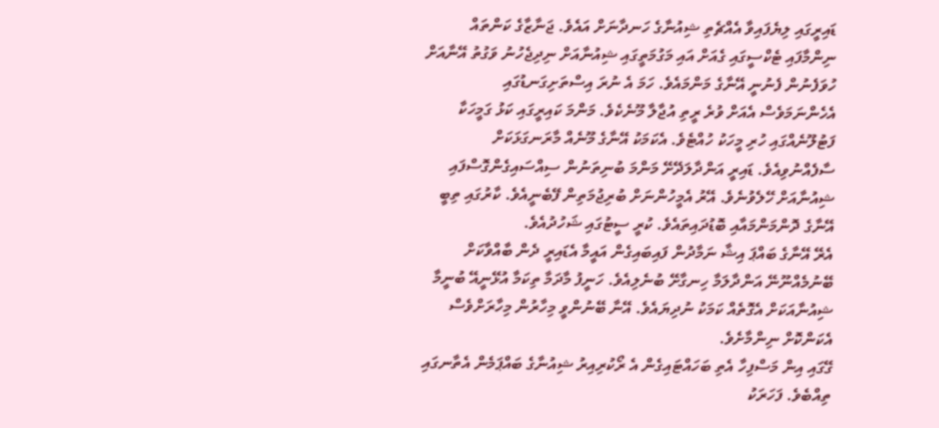ޑައިރީގައި ލިޔެފައިވާ އެއްޗެތި ޝިއުނާގެ ހަނދާނަށް އައެވެ. ޖަނާޒާގެ ކަންތައް ނިންމާފައި ޓެކްސީގައި ގެއަށް އައި މަގުމަތީގައި ޝިއުނާއަށް ނިދިޖެހުނު ވަގުތު އޭނާއަށް ހުވަފެނުން ފެނުނީ އޭނާގެ މަންމައެވެ. ހަމަ އެ ނުރަ އިސްތަށިގަނޑުގައި އެހެންނަމަވެސް އެއަށް ވުރެ ރީތި އުޖާލާ މޫނެކެވެ. މަންމަ ކައިރީގައި ކަޅު ގަމީހަކާ ފަޓުލޫނެއްގައި ހުރި މީހަކު ހުއްޓެވެ. އެކަމަކު އޭނާގެ މޫނެއް މާރަނގަޅަކަށް ސާފެއްނުވިއެވެ. ޑައިރީ އަންދާލަދޭށޭ މަންމަ ބުނިތަނުން ސިއްސައިގެންގޮސްފައި ޝިއުނާއަށް ހޭލެވުނެވެ. އޭރު އެމީހުންނަށް ބުރިޖުމަތިން ފޭބެނީއެވެ. ކާރުގައި ތިބީ އޭނާގެ ދޮންމަންމައާއި ބޮޑުދައިތައެވެ. ކުރީ ސީޓުގައި ޝަހުދުއެވެ.
އެރޭ އޭނާގެ ބައްޕަ އިޝާ ނަމާދުން ފައިބައިގެން އައީމާ އެޑައިރީ ދެން ބާއްވާކަށް ބޭނުމެއްނޫނޭ އަންދާލަމާ ހިނގާށޭ ބުނެލިއެވެ. ހަނީފު މާދަމާ ތިކަމާ އުޅޭނީއޭ ބުނީމާ ޝިއުނާއަކަށް އެގޮތެއް ކަމަކު ނުދިޔައެވެ. އޭނާ ބޭނުންވީ މިހާރުން މިހާރަށްވެސް އެކަންކޮށް ނިންމާށެވެ.
ގޭގައި އިން މަސްފިހާ އެތި ބަހައްޓައިގެން އެ ރޯކުރިއިރު ޝިއުނާގެ ބައްޕަމެން އެތާނގައި ތިއްބެވެ. ފަހަރަކު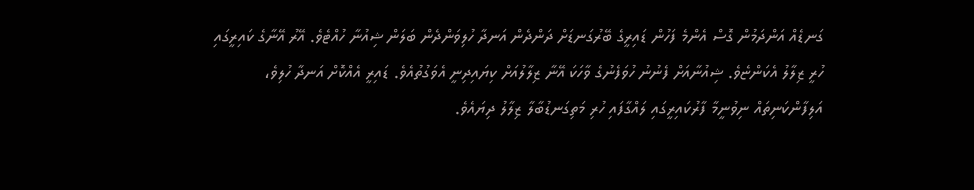ގަނޑެއް އަންދަމުން ގޮސް އެންމެ ފަހުން ޑައިރީގެ ބޭރުގަނޑަށް ދަންދެން އަނދާ ހުލިވަންދެން ބަލަން ޝިއުނާ ހުއްޓެވެ. އޭރު އޭނާގެ ކައިރީގައި ހުރީ ޒިލާލު އެކަންޏެވެ. ޝިއުނާއަށް ފެނުނު ހުވަފެނުގެ ވާހަކަ އޭނާ ޒިލާލުއަށް ކިޔައިދިނީ އެވަގުތުއެވެ. ޑައިރީ އެއްކޮށް އަނދާ ހުލިވެ، އަލިފާންކަނިތައް ނިވުނީމާ ފާރުކައިރީގައި ލައްގާފައި ހުރި މަތިގަނޑުބާލާ ޒިލާލު ދިޔައެވެ.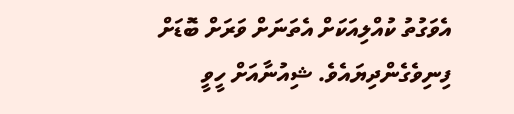އެވަގުތު ކުއްލިއަކަށް އެތަނަށް ވަރަށް ބޮޑަށް ފިނިވެގެންދިޔައެވެ. ޝިއުނާއަށް ހީވީ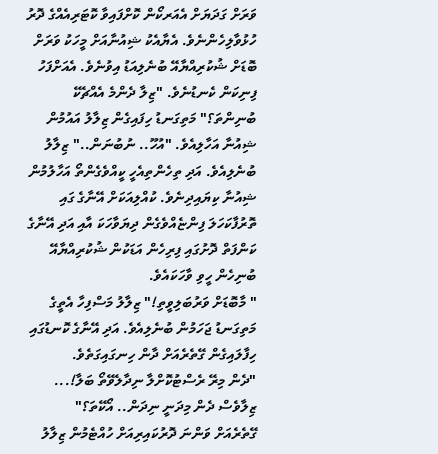ވަރަށް ގަދަޔަށް އެއަރކޯން ކޮށްފައިވާ ކޮޓަރިއެއްގެ ދޮރު ހުޅުވާލިހެންނެވެ. އެޔާއެކު ޝިއުނާއަށް މީހަކު ވަރަށް ބޮޑަށް ޝުކުރިއްޔާއޭ ބުނެލިއަޑު އިވުނެވެ. އެއަށްފަހު ފިނިކަން ކެނޑުނެވެ. "ޒިލާ ދެންމެ އެއްޗެކޭ ބުނިންތަ؟" މަތިގަނޑު ހިފައިގެން ޒިލާލު އައުމުން ޝިއުނާ އަހާލިއެވެ. "އުހޫ.. ނުބުނަން.." ޒިލާލު ބުނެލިއެވެ. އަދި ތިހެންތިއެހީ ކީއްވެގެންތޯ އަހާލުމުން ޝިއުނާ ކިޔައިދިނެވެ. ކުއްލިއަކަށް އޭނާގެ ގައި ތޮރުފާކަހަލަ ފިންޏެއްވެގެން ދިޔަވާހަކަ އާއި އަދި އޭނާގެ ކަންފަތް ދޮށުގައި ފިރިހެން އަޑަކުން ޝުކުރިއްޔާއޭ ބުނިހެން ހީވި ވާހަކައެވެ.
" މާބޮޑަށް ވަރުބަލިވީތި!" ޒިލާލު މަސްފިހާ އެތީގެ މަތިގަނޑު ޖަހަމުން ބުނެލިއެވެ. އަދި އޭނާގެ ކޮނޑުގައި ހިފާލައިގެން ގޭތެރެއަށް ދާން ހިނގައިގަތެވެ.
"ދެން މިރޭ ރެސްޓުކޮށްލާ ނިދާލެވޭތޯ ބަލާ!... ޒިލާވެސް ދެން މިދަނީ ނިދަން.. އޯކޭތަ؟"
ގޭތެރެއަށް ވަންނަ ދޮރުކައިރިއަށް ހުއްޓެމުން ޒިލާލު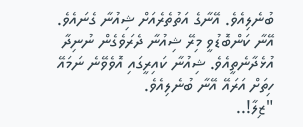ބުނެލިއެވެ. އޭނާގެ އަތުތެރެއަށް ޝިއުނާ ގެނައެވެ. އޭނާ ކަންބޮޑުވީ މިރޭ ޝިއުނާ ދެރަވެގެން ނުނިދާ އުޅެދާނެތީއެވެ. ޝިއުނާ ކައިރީގައި އޮވެވޭނެ ނަމައޭ ހިތަށް އަރައޭ އޭނާ ބުނެލިއެވެ.
"ޒިލާ!..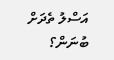އަސްލު ތެދަށް ބުނަން؟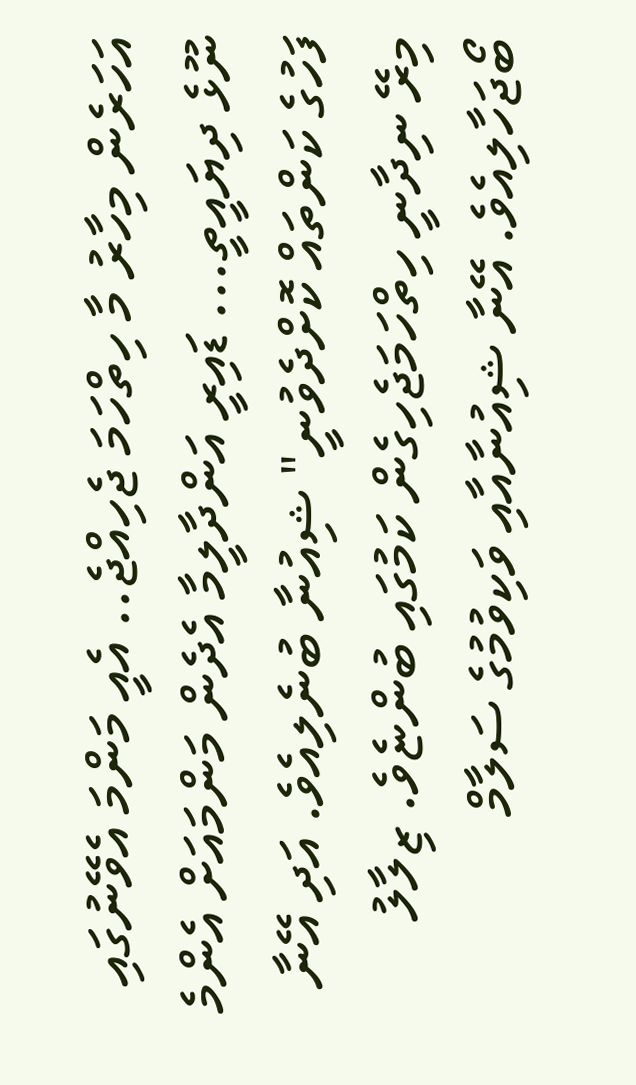އަހަރެން މިހާރު މާ ހިތްހަމަ ޖެހިއްޖެ.. އެއީ މަންމަ އެވޭނުގައި ނޫޅެ ދިޔައީތީ... ޑައިރީ އަންދާލީމާ އެދެން މަންމައަށް އެންމެ ފަހުގެ ކަންތައް ކޮށްދެވުނީ" ޝިއުނާ ބުނެލިއެވެ. އަދި އޭނާ މިރޭ ނިދާނީ ހިތްހަމަޖެހިގެން ކަމުގައި ބުންޏެވެ. ޒިލާލު ބޯޖަހާލިއެވެ. އޭނާ ޝިއުނާއާއި ވަކިވުމުގެ ސަލާމް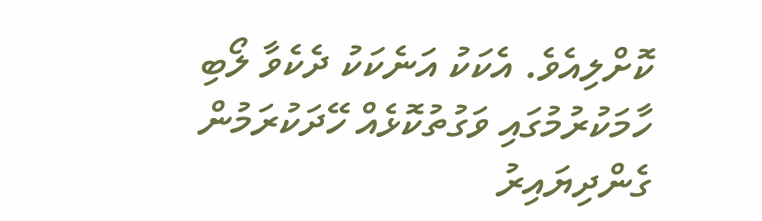ކޮށްލިއެވެ. އެކަކު އަނެކަކު ދެކެވާ ލޯބި ހާމަކުރުމުގައި ވަގުތުކޮޅެއް ހޭދަކުރަމުން ގެންދިޔައިރު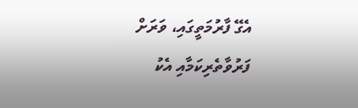އެގޭ ފާރުމަތީގައި، ވަރަށް ފަރުވާތެރިކަމާއި އެކު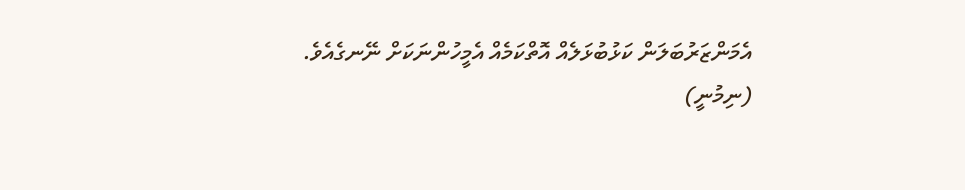އެމަންޒަރުބަލަން ކަޅުބުޅަލެއް އޮތްކަމެއް އެމީހުންނަކަށް ނޭނގެއެވެ.
(ނިމުނީ)